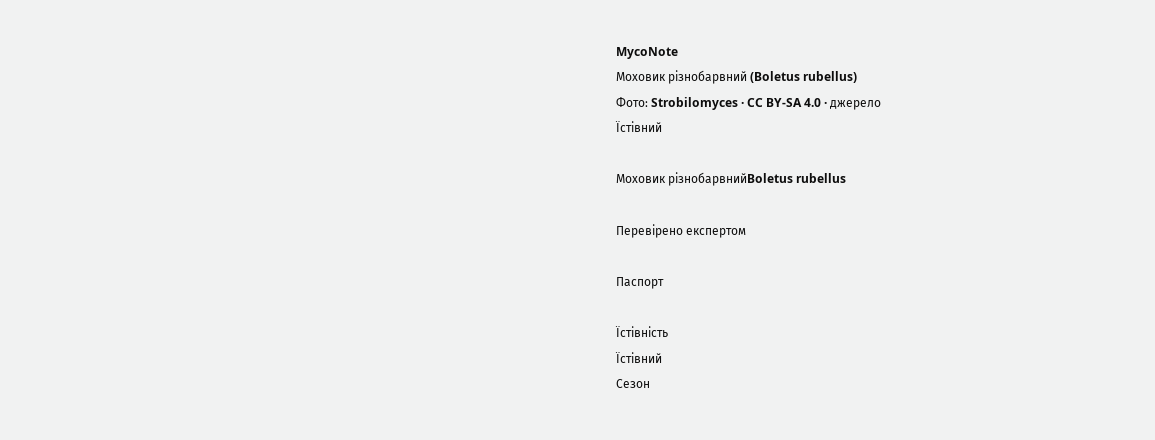MycoNote
Моховик різнобарвний (Boletus rubellus)
Фото: Strobilomyces · CC BY-SA 4.0 · джерело
Їстівний

Моховик різнобарвнийBoletus rubellus

Перевірено експертом

Паспорт

Їстівність
Їстівний
Сезон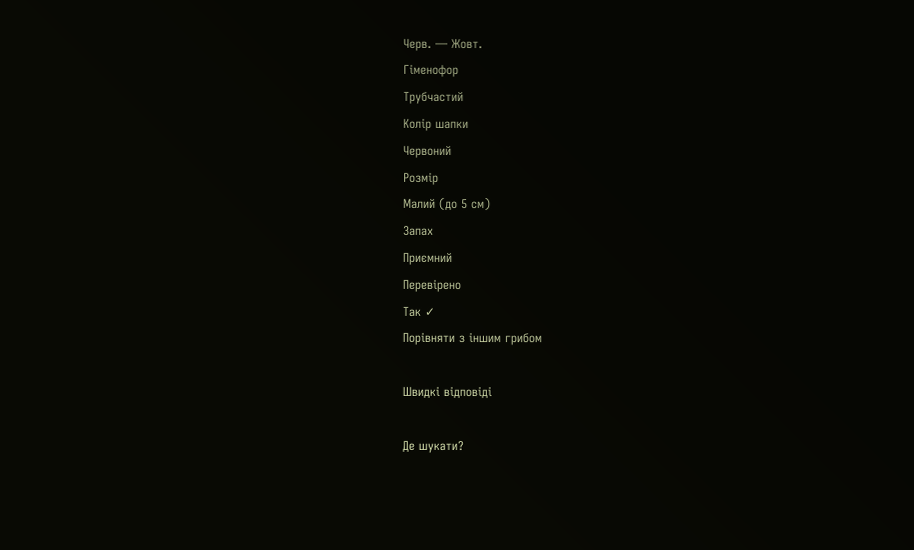Черв. — Жовт.
Гіменофор
Трубчастий
Колір шапки
Червоний
Розмір
Малий (до 5 см)
Запах
Приємний
Перевірено
Так ✓
Порівняти з іншим грибом

Швидкі відповіді

Де шукати?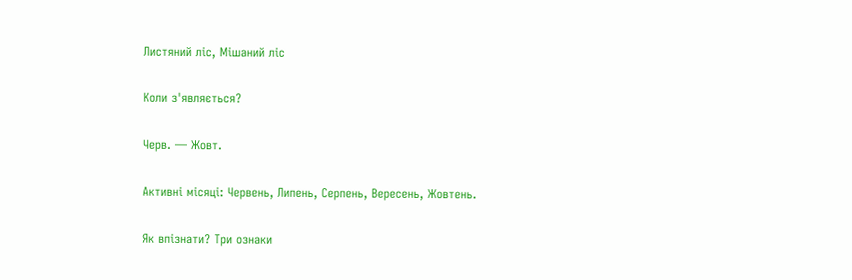Листяний ліс, Мішаний ліс

Коли з'являється?

Черв. — Жовт.

Активні місяці: Червень, Липень, Серпень, Вересень, Жовтень.

Як впізнати? Три ознаки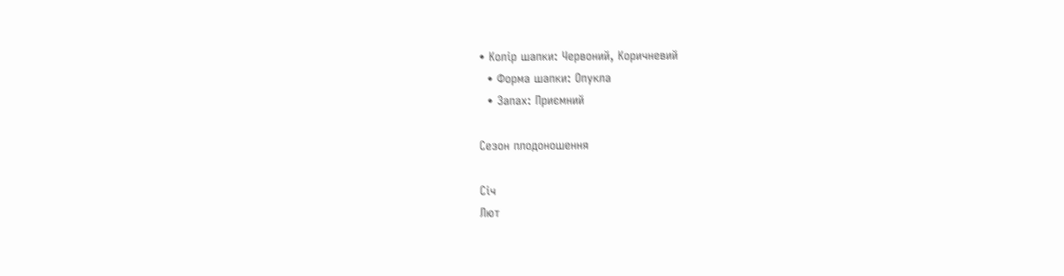• Колір шапки: Червоний, Коричневий
  • Форма шапки: Опукла
  • Запах: Приємний

Сезон плодоношення

Січ
Лют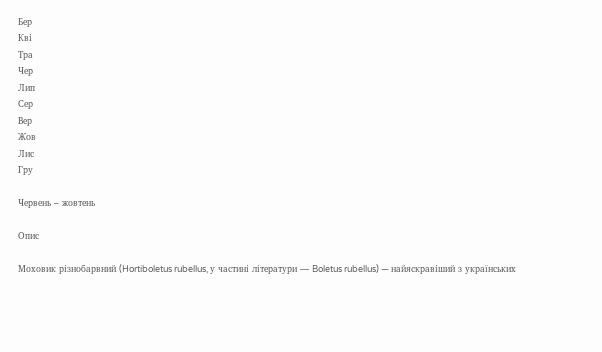Бер
Кві
Тра
Чер
Лип
Сер
Вер
Жов
Лис
Гру

Червень – жовтень

Опис

Моховик різнобарвний (Hortiboletus rubellus, у частині літератури — Boletus rubellus) — найяскравіший з українських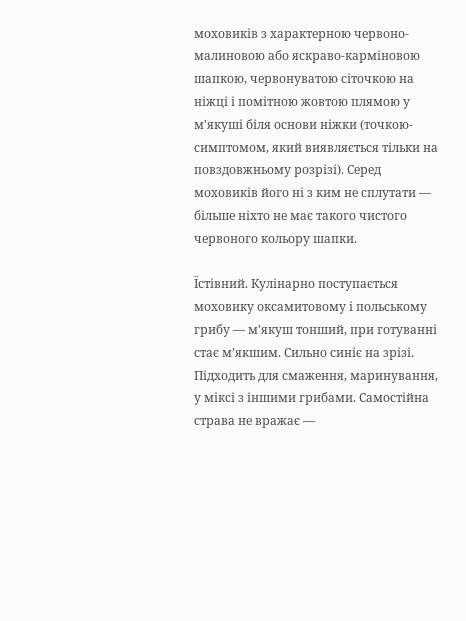моховиків з характерною червоно-малиновою або яскраво-карміновою шапкою, червонуватою сіточкою на ніжці і помітною жовтою плямою у м'якуші біля основи ніжки (точкою-симптомом, який виявляється тільки на повздовжньому розрізі). Серед моховиків його ні з ким не сплутати — більше ніхто не має такого чистого червоного кольору шапки.

Їстівний. Кулінарно поступається моховику оксамитовому і польському грибу — м'якуш тонший, при готуванні стає мʼякшим. Сильно синіє на зрізі. Підходить для смаження, маринування, у міксі з іншими грибами. Самостійна страва не вражає —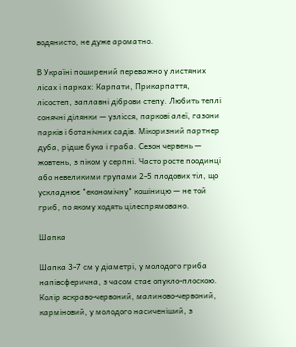водянисто, не дуже ароматно.

В Україні поширений переважно у листяних лісах і парках: Карпати, Прикарпаття, лісостеп, заплавні діброви степу. Любить теплі сонячні ділянки — узлісся, паркові алеї, газони парків і ботанічних садів. Мікоризний партнер дуба, рідше бука і граба. Сезон червень — жовтень, з піком у серпні. Часто росте поодинці або невеликими групами 2-5 плодових тіл, що ускладнює "економічну" кошіницю — не той гриб, по якому ходять цілеспрямовано.

Шапка

Шапка 3-7 см у діаметрі, у молодого гриба напівсферична, з часом стає опукло-плоскою. Колір яскраво-червоний, малиново-червоний, карміновий, у молодого насиченіший, з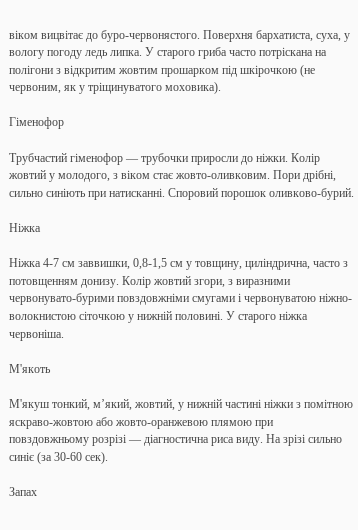віком вицвітає до буро-червонястого. Поверхня бархатиста, суха, у вологу погоду ледь липка. У старого гриба часто потріскана на полігони з відкритим жовтим прошарком під шкірочкою (не червоним, як у тріщинуватого моховика).

Гіменофор

Трубчастий гіменофор — трубочки приросли до ніжки. Колір жовтий у молодого, з віком стає жовто-оливковим. Пори дрібні, сильно синіють при натисканні. Споровий порошок оливково-бурий.

Ніжка

Ніжка 4-7 см заввишки, 0,8-1,5 см у товщину, циліндрична, часто з потовщенням донизу. Колір жовтий згори, з виразними червонувато-бурими повздовжніми смугами і червонуватою ніжно-волокнистою сіточкою у нижній половині. У старого ніжка червоніша.

М'якоть

М'якуш тонкий, мʼякий, жовтий, у нижній частині ніжки з помітною яскраво-жовтою або жовто-оранжевою плямою при повздовжньому розрізі — діагностична риса виду. На зрізі сильно синіє (за 30-60 сек).

Запах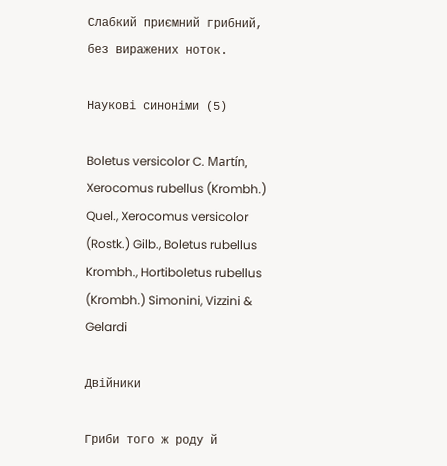Слабкий приємний грибний, без виражених ноток.

Наукові синоніми (5)

Boletus versicolor C. Martín, Xerocomus rubellus (Krombh.) Quel., Xerocomus versicolor (Rostk.) Gilb., Boletus rubellus Krombh., Hortiboletus rubellus (Krombh.) Simonini, Vizzini & Gelardi

Двійники

Гриби того ж роду й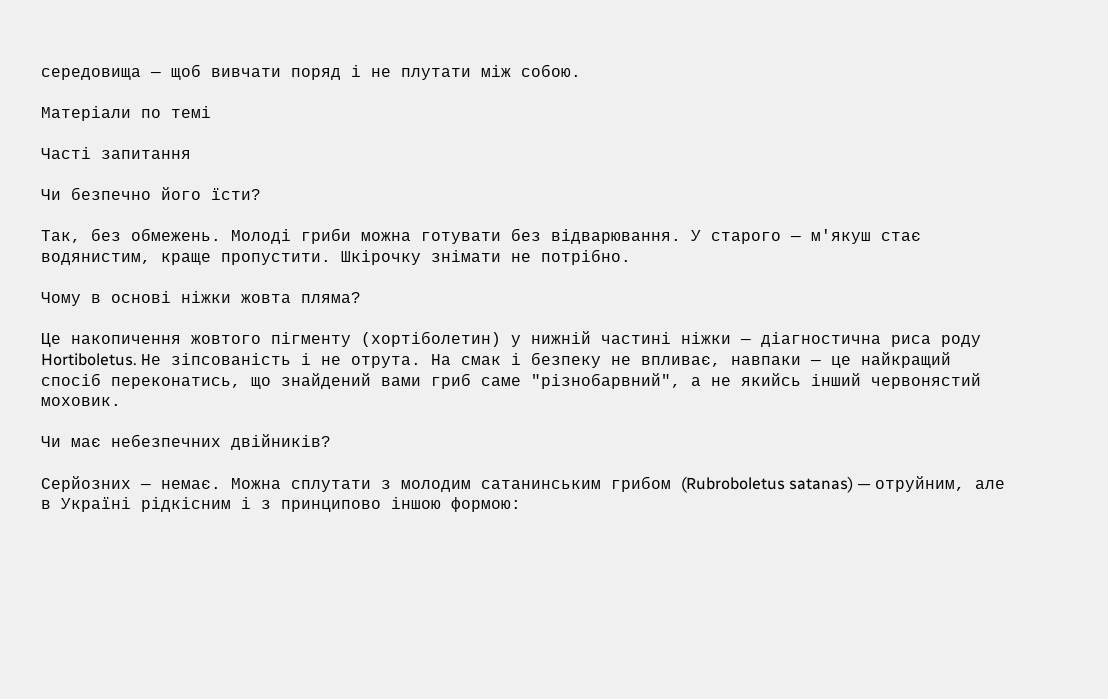середовища — щоб вивчати поряд і не плутати між собою.

Матеріали по темі

Часті запитання

Чи безпечно його їсти?

Так, без обмежень. Молоді гриби можна готувати без відварювання. У старого — м'якуш стає водянистим, краще пропустити. Шкірочку знімати не потрібно.

Чому в основі ніжки жовта пляма?

Це накопичення жовтого пігменту (хортіболетин) у нижній частині ніжки — діагностична риса роду Hortiboletus. Не зіпсованість і не отрута. На смак і безпеку не впливає, навпаки — це найкращий спосіб переконатись, що знайдений вами гриб саме "різнобарвний", а не якийсь інший червонястий моховик.

Чи має небезпечних двійників?

Серйозних — немає. Можна сплутати з молодим сатанинським грибом (Rubroboletus satanas) — отруйним, але в Україні рідкісним і з принципово іншою формою: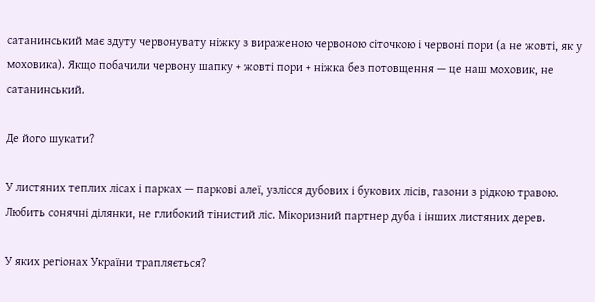сатанинський має здуту червонувату ніжку з вираженою червоною сіточкою і червоні пори (а не жовті, як у моховика). Якщо побачили червону шапку + жовті пори + ніжка без потовщення — це наш моховик, не сатанинський.

Де його шукати?

У листяних теплих лісах і парках — паркові алеї, узлісся дубових і букових лісів, газони з рідкою травою. Любить сонячні ділянки, не глибокий тінистий ліс. Мікоризний партнер дуба і інших листяних дерев.

У яких регіонах України трапляється?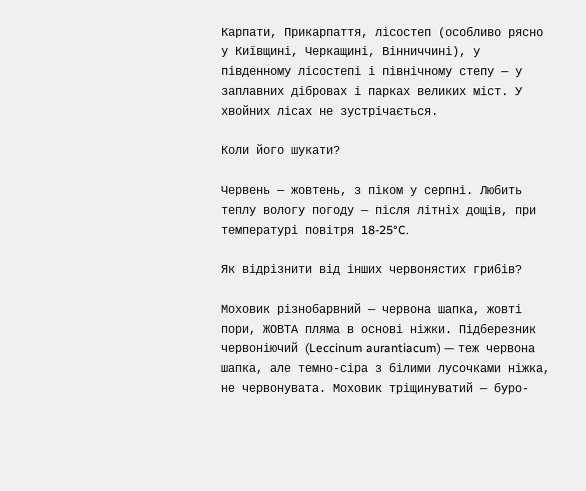Карпати, Прикарпаття, лісостеп (особливо рясно у Київщині, Черкащині, Вінниччині), у південному лісостепі і північному степу — у заплавних дібровах і парках великих міст. У хвойних лісах не зустрічається.

Коли його шукати?

Червень — жовтень, з піком у серпні. Любить теплу вологу погоду — після літніх дощів, при температурі повітря 18-25°C.

Як відрізнити від інших червонястих грибів?

Моховик різнобарвний — червона шапка, жовті пори, ЖОВТА пляма в основі ніжки. Підберезник червоніючий (Leccinum aurantiacum) — теж червона шапка, але темно-сіра з білими лусочками ніжка, не червонувата. Моховик тріщинуватий — буро-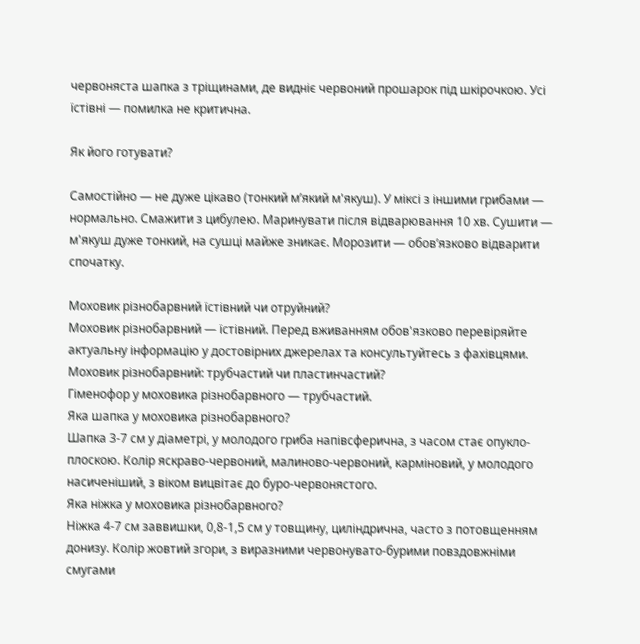червоняста шапка з тріщинами, де видніє червоний прошарок під шкірочкою. Усі їстівні — помилка не критична.

Як його готувати?

Самостійно — не дуже цікаво (тонкий мʼякий м'якуш). У міксі з іншими грибами — нормально. Смажити з цибулею. Маринувати після відварювання 10 хв. Сушити — м'якуш дуже тонкий, на сушці майже зникає. Морозити — обовʼязково відварити спочатку.

Моховик різнобарвний їстівний чи отруйний?
Моховик різнобарвний — їстівний. Перед вживанням обов'язково перевіряйте актуальну інформацію у достовірних джерелах та консультуйтесь з фахівцями.
Моховик різнобарвний: трубчастий чи пластинчастий?
Гіменофор у моховика різнобарвного — трубчастий.
Яка шапка у моховика різнобарвного?
Шапка 3-7 см у діаметрі, у молодого гриба напівсферична, з часом стає опукло-плоскою. Колір яскраво-червоний, малиново-червоний, карміновий, у молодого насиченіший, з віком вицвітає до буро-червонястого.
Яка ніжка у моховика різнобарвного?
Ніжка 4-7 см заввишки, 0,8-1,5 см у товщину, циліндрична, часто з потовщенням донизу. Колір жовтий згори, з виразними червонувато-бурими повздовжніми смугами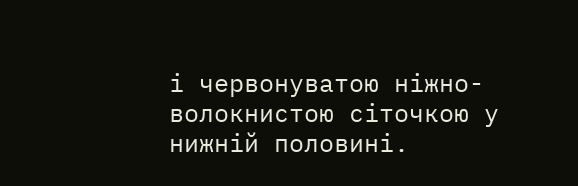і червонуватою ніжно-волокнистою сіточкою у нижній половині.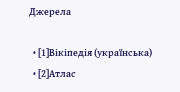Джерела

  • [1]Вікіпедія (українська)
  • [2]Атлас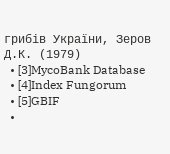грибів України, Зеров Д.К. (1979)
  • [3]MycoBank Database
  • [4]Index Fungorum
  • [5]GBIF
  •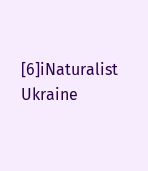[6]iNaturalist Ukraine